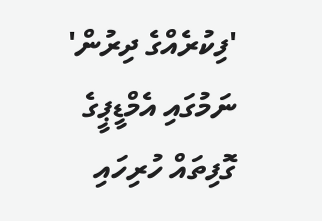'ފިކުރެއްގެ ދިރުން' ނަމުގައި އެމްޑީޕީގެ ގޮފިތައް ހުރިހައި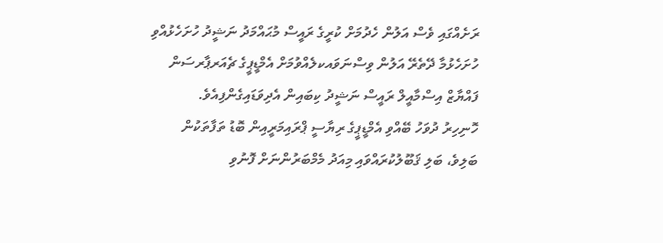ރަށެއްގައި ވެސް އަލުން ހެދުމަށް ކުރީގެ ރައީސް މުޙައްމަދު ނަޝީދު ހުށަހެޅުއްވި ހުށަހެޅުމާ ދޭތެރޭ އަލުން ވިސްނަވައކލެއްވުމަށް އެމްޑީޕީގެ ޗެއަރޕާރސަން ފައްޔާޒް އިސްމާއީލް ރައީސް ނަޝީދު ކިބައިން އެދިވަޑައިގެންފިއެވެ.
ހޮނިހިރު ދުވަހު ބޭއްވި އެމްޑީޕީގެ ރިޔާސީ ޕްރައިމަރީއިން ބޮޑު ތަފާތަކުން ބަލިވެ، ބަލި ޤަބޫލުކުރައްވައި މިއަދު މެމްބަރުންނަށް ފޮނުވި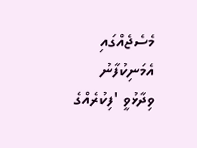މެސެޖެއްގައި އެމަނިކުފާނު ވިދާޅުވީ 'ފިކުރެއްގެ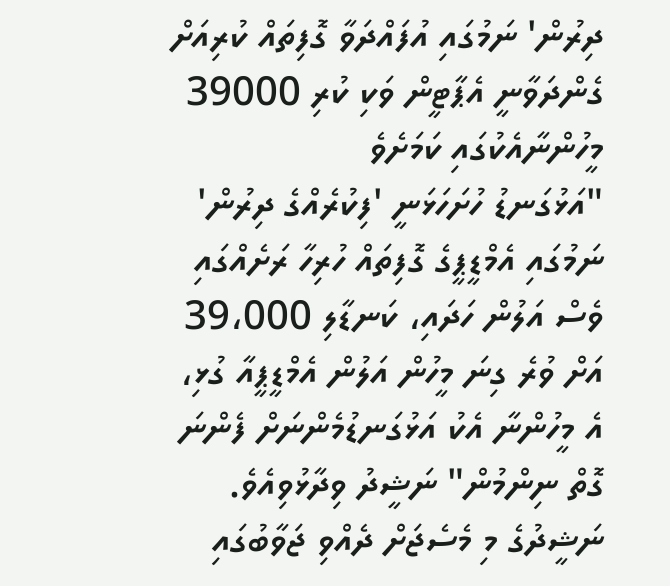ދިރުން' ނަމުގައި އުފައްދަވާ ގޮފިތައް ކުރިއަށް ގެންދަވާނީ އެޕާޓީން ވަކި ކުރި 39000 މީހުންނާއެކުގައި ކަމަށެވެ
"އަޅުގަނޑު ހުށަހަޅަނީ 'ފިކުރެއްގެ ދިރުން' ނަމުގައި އެމްޑީޕީގެ ގޮފިތައް ހުރިހާ ރަށެއްގައި ވެސް އަލުން ހަދައި، ކަނޑާލި 39،000 އަށް ވުރެ ގިނަ މީހުން އަލުން އެމްޑީޕީއާ ގުޅި، އެ މީހުންނާ އެކު އަޅުގަނޑުމެންނަށް ފެންނަ ގޮތް ނިންމުން" ނަޝީދު ވިދާޅުވިއެވެ.
ނަޝީދުގެ މި މެސެޖަށް ދެއްވި ޖަވާބުގައި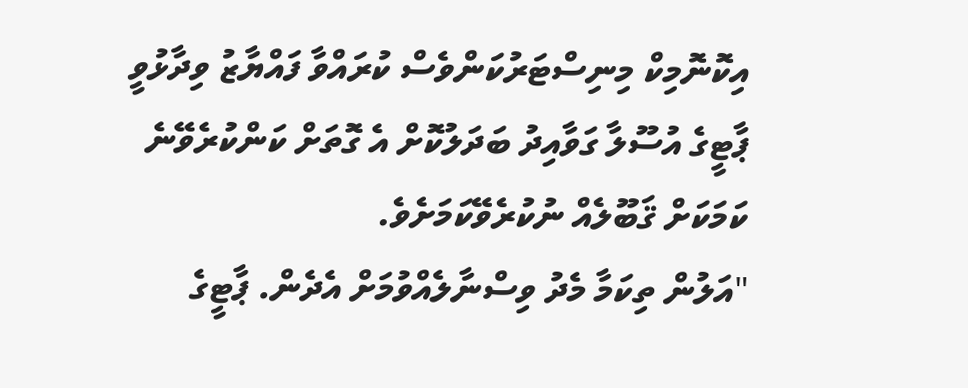އިކޮނޮމިކް މިނިސްޓަރުކަންވެސް ކުރައްވާ ފައްޔާޒު ވިދާޅުވީ ޕާޓީގެ އުސޫލާ ގަވާއިދު ބަދަލުކޮށް އެ ގޮތަށް ކަންކުރެވޭނެ ކަމަކަށް ޤަބޫލެއް ނުކުރެވޭކަމަށެވެ.
"އަލުން ތިކަމާ މެދު ވިސްނާލެއްވުމަށް އެދެން. ޕާޓީގެ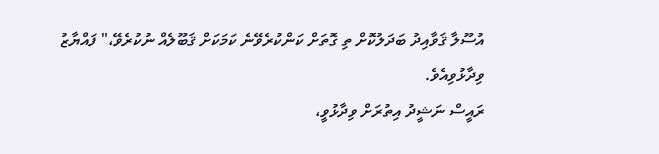އުސޫލާ ޤަވާއިދު ބަދަލުކޮށް ތި ގޮތަށް ކަންކުރެވޭނެ ކަމަކަށް ޤަބޫލެއް ނުކުރެވޭ،" ފައްޔާޒު ވިދާޅުވިއެވެ.
ރައީސް ނަޝީދު އިތުރަށް ވިދާޅުވީ،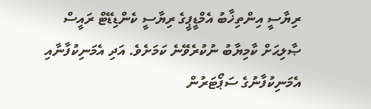ރިޔާސީ އިންތިޚާބު އެމްޑީޕީގެ ރިޔާސީ ކެންޑިޑޭޓް ރައީސް ޞާލިޙަށް ކާމިޔާބު ނުކުރެވޭނެ ކަމަށެވެ. އަދި އެމަނިކުފާނާއި އެމަނިކުފާނުގެ ސަޕޯޓަރުން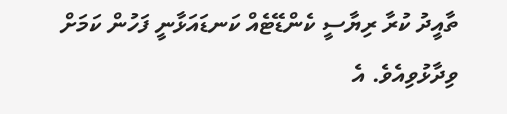ތާއީދު ކުރާ ރިޔާސީ ކެންޑޭޓެއް ކަނޑައަޅާނީ ފަހުން ކަމަށް ވިދާޅުވިއެވެ. އެ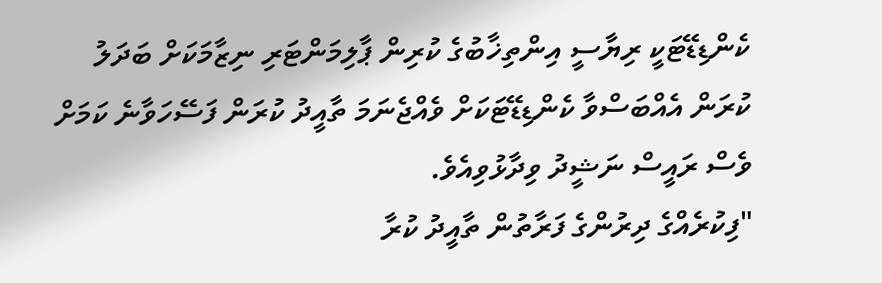ކެންޑިޑޭޓަކީ ރިޔާސީ އިންތިޚާބުގެ ކުރިން ޕާލިމަންޓަރި ނިޒާމަކަށް ބަދަލު ކުރަން އެއްބަސްވާ ކެންޑިޑޭޓަކަށް ވެއްޖެނަމަ ތާއީދު ކުރަން ފަސޭހަވާނެ ކަމަށް ވެސް ރައީސް ނަޝީދު ވިދާޅުވިއެވެ.
"ފިކުރެއްގެ ދިރުންގެ ފަރާތުން ތާއީދު ކުރާ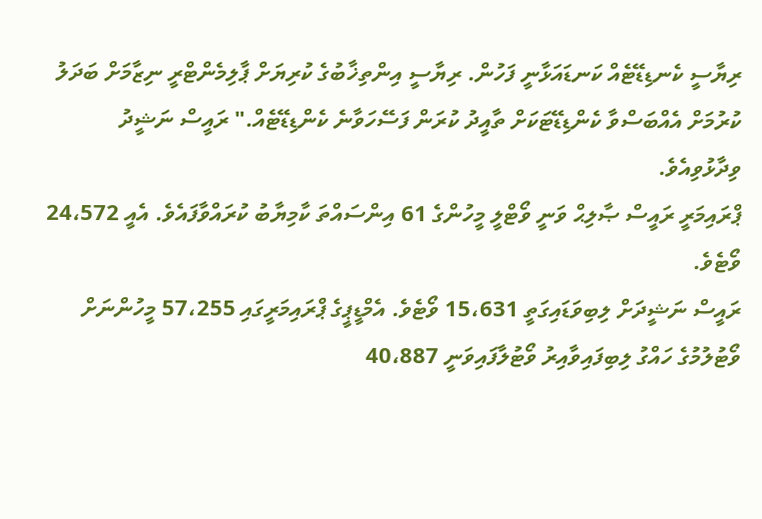ރިޔާސީ ކެނޑިޑޭޓެއް ކަނޑައަޅާނީ ފަހުން. ރިޔާސީ އިންތިޚާބުގެ ކުރިޔަށް ޕާލިމެންޓްރީ ނިޒާމަށް ބަދަލު ކުރުމަށް އެއްބަސްވާ ކެންޑިޑޭޓަކަށް ތާއީދު ކުރަން ފަސޭހަވާނެ ކެންޑިޑޭޓެއް." ރައީސް ނަޝީދު ވިދާޅުވިއެވެ.
ޕްރައިމަރީ ރައީސް ޞާލިޙް ވަނީ ވޯޓްލީ މީހުންގެ 61 އިންސައްތަ ކާމިޔާބު ކުރައްވާފައެވެ. އެއީ 24،572 ވޯޓެވެ.
ރައީސް ނަޝީދަށް ލިބިވަޑައިގަތީ 15،631 ވޯޓެވެ. އެމްޑީޕީގެ ޕްރައިމަރީގައި 57،255 މީހުންނަށް ވޯޓުލުމުގެ ހައްގު ލިބިފައިވާއިރު ވޯޓުލާފައިވަނީ 40،887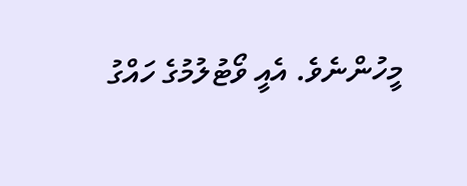މީހުންނެވެ. އެއީ ވޯޓުލުމުގެ ހައްގު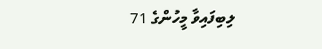ލިބިފައިވާ މީހުންގެ 71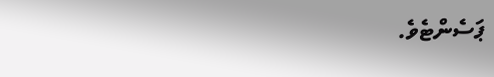ޕަސެންޓެވެ.